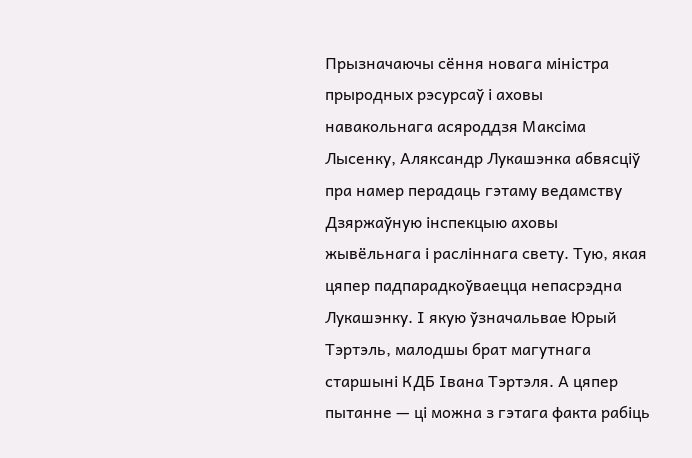Прызначаючы сёння новага міністра прыродных рэсурсаў і аховы навакольнага асяроддзя Максіма Лысенку, Аляксандр Лукашэнка абвясціў пра намер перадаць гэтаму ведамству Дзяржаўную інспекцыю аховы жывёльнага і расліннага свету. Тую, якая цяпер падпарадкоўваецца непасрэдна Лукашэнку. І якую ўзначальвае Юрый Тэртэль, малодшы брат магутнага старшыні КДБ Івана Тэртэля. А цяпер пытанне — ці можна з гэтага факта рабіць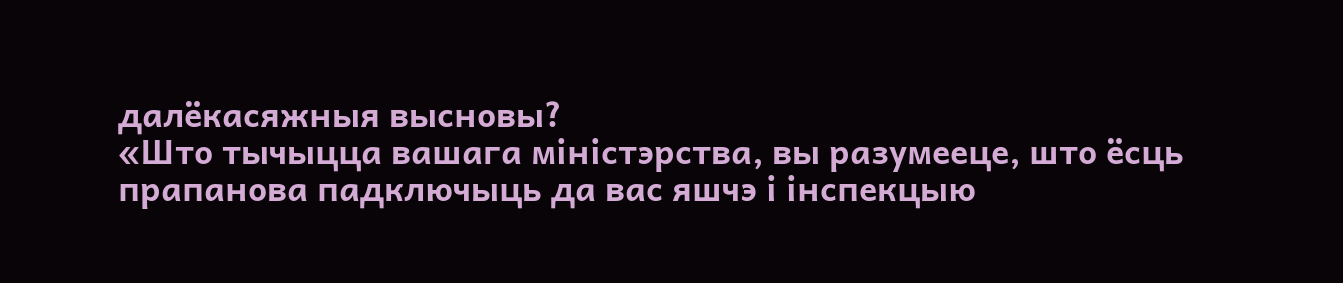далёкасяжныя высновы?
«Што тычыцца вашага міністэрства, вы разумееце, што ёсць прапанова падключыць да вас яшчэ і інспекцыю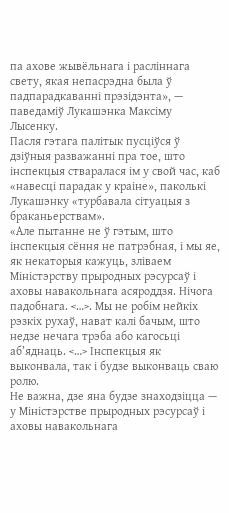па ахове жывёльнага і расліннага свету, якая непасрэдна была ў падпарадкаванні прэзідэнта», — паведаміў Лукашэнка Максіму Лысенку.
Пасля гэтага палітык пусціўся ў дзіўныя разважанні пра тое, што інспекцыя стваралася ім у свой час, каб «навесці парадак у краіне», паколькі Лукашэнку «турбавала сітуацыя з браканьерствам».
«Але пытанне не ў гэтым, што інспекцыя сёння не патрэбная, і мы яе, як некаторыя кажуць, зліваем Міністэрству прыродных рэсурсаў і аховы навакольнага асяроддзя. Нічога падобнага. <…>. Мы не робім нейкіх рэзкіх рухаў, нават калі бачым, што недзе нечага трэба або кагосьці аб’яднаць. <…> Інспекцыя як выконвала, так і будзе выконваць сваю ролю.
Не важна, дзе яна будзе знаходзіцца — у Міністэрстве прыродных рэсурсаў і аховы навакольнага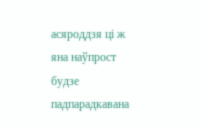асяроддзя ці ж яна наўпрост будзе падпарадкавана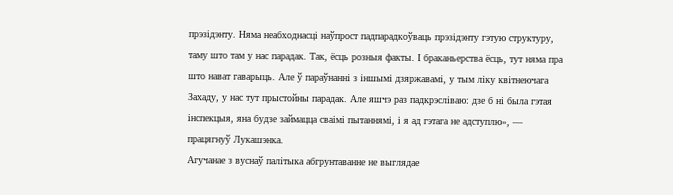прэзідэнту. Няма неабходнасці наўпрост падпарадкоўваць прэзідэнту гэтую структуру, таму што там у нас парадак. Так, ёсць розныя факты. І браканьерства ёсць, тут няма пра што нават гаварыць. Але ў параўнанні з іншымі дзяржавамі, у тым ліку квітнеючага Захаду, у нас тут прыстойны парадак. Але яшчэ раз падкрэсліваю: дзе б ні была гэтая інспекцыя, яна будзе займацца сваімі пытаннямі, і я ад гэтага не адступлю», — працягнуў Лукашэнка.
Агучанае з вуснаў палітыка абгрунтаванне не выглядае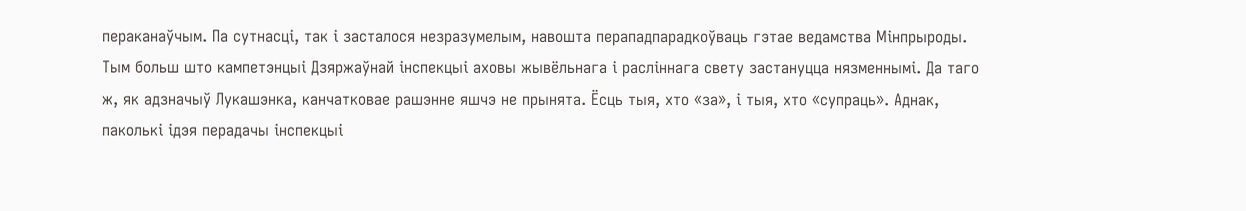пераканаўчым. Па сутнасці, так і засталося незразумелым, навошта перападпарадкоўваць гэтае ведамства Мінпрыроды. Тым больш што кампетэнцыі Дзяржаўнай інспекцыі аховы жывёльнага і расліннага свету застануцца нязменнымі. Да таго ж, як адзначыў Лукашэнка, канчатковае рашэнне яшчэ не прынята. Ёсць тыя, хто «за», і тыя, хто «супраць». Аднак, паколькі ідэя перадачы інспекцыі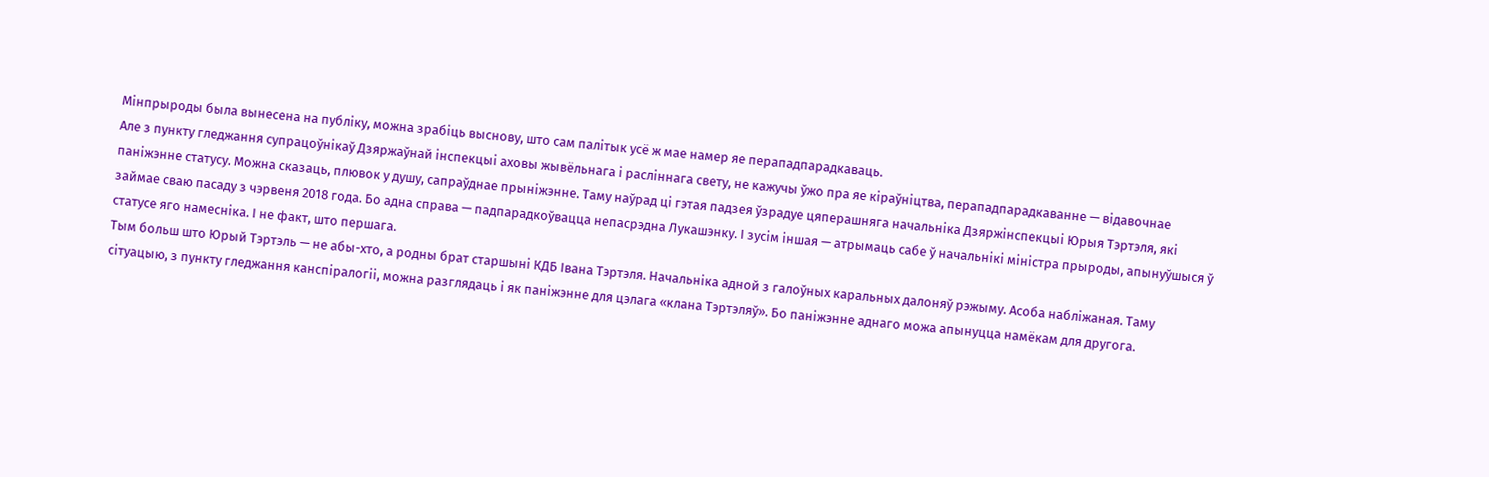Мінпрыроды была вынесена на публіку, можна зрабіць выснову, што сам палітык усё ж мае намер яе перападпарадкаваць.
Але з пункту гледжання супрацоўнікаў Дзяржаўнай інспекцыі аховы жывёльнага і расліннага свету, не кажучы ўжо пра яе кіраўніцтва, перападпарадкаванне — відавочнае паніжэнне статусу. Можна сказаць, плювок у душу, сапраўднае прыніжэнне. Таму наўрад ці гэтая падзея ўзрадуе цяперашняга начальніка Дзяржінспекцыі Юрыя Тэртэля, які займае сваю пасаду з чэрвеня 2018 года. Бо адна справа — падпарадкоўвацца непасрэдна Лукашэнку. І зусім іншая — атрымаць сабе ў начальнікі міністра прыроды, апынуўшыся ў статусе яго намесніка. І не факт, што першага.
Тым больш што Юрый Тэртэль — не абы-хто, а родны брат старшыні КДБ Івана Тэртэля. Начальніка адной з галоўных каральных далоняў рэжыму. Асоба набліжаная. Таму сітуацыю, з пункту гледжання канспіралогіі, можна разглядаць і як паніжэнне для цэлага «клана Тэртэляў». Бо паніжэнне аднаго можа апынуцца намёкам для другога.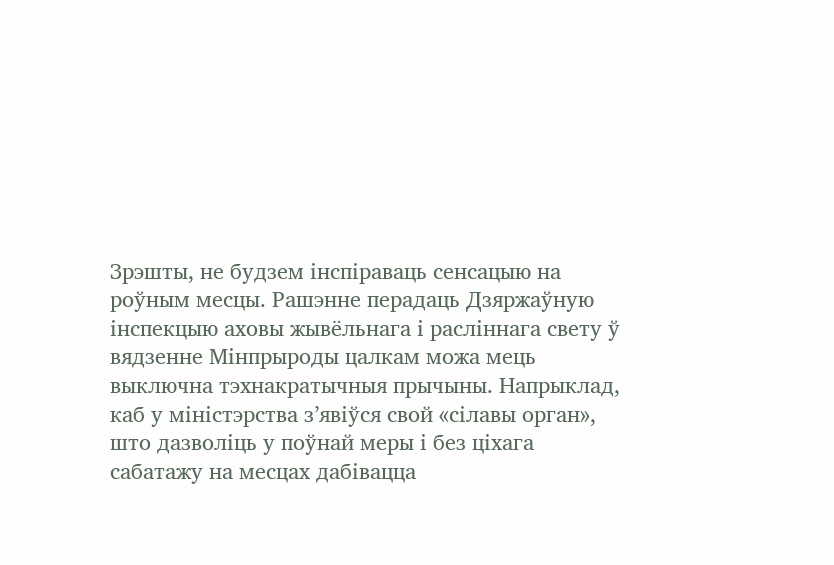Зрэшты, не будзем інспіраваць сенсацыю на роўным месцы. Рашэнне перадаць Дзяржаўную інспекцыю аховы жывёльнага і расліннага свету ў вядзенне Мінпрыроды цалкам можа мець выключна тэхнакратычныя прычыны. Напрыклад, каб у міністэрства з’явіўся свой «сілавы орган», што дазволіць у поўнай меры і без ціхага сабатажу на месцах дабівацца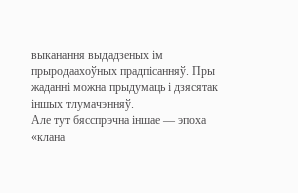выканання выдадзеных ім прыродаахоўных прадпісанняў. Пры жаданні можна прыдумаць і дзясятак іншых тлумачэнняў.
Але тут бясспрэчна іншае — эпоха «клана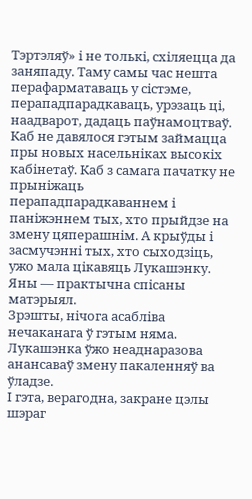Тэртэляў» і не толькі, схіляецца да заняпаду. Таму самы час нешта перафарматаваць у сістэме, перападпарадкаваць, урэзаць ці, наадварот, дадаць паўнамоцтваў. Каб не давялося гэтым займацца пры новых насельніках высокіх кабінетаў. Каб з самага пачатку не прыніжаць перападпарадкаваннем і паніжэннем тых, хто прыйдзе на змену цяперашнім. А крыўды і засмучэнні тых, хто сыходзіць, ужо мала цікавяць Лукашэнку. Яны — практычна спісаны матэрыял.
Зрэшты, нічога асабліва нечаканага ў гэтым няма. Лукашэнка ўжо неаднаразова анансаваў змену пакаленняў ва ўладзе.
І гэта, верагодна, закране цэлы шэраг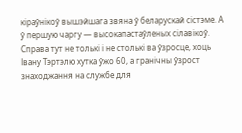кіраўнікоў вышэйшага звяна ў беларускай сістэме. А ў першую чаргу — высокапастаўленых сілавікоў. Справа тут не толькі і не столькі ва ўзросце, хоць Івану Тэртэлю хутка ўжо 60, а гранічны ўзрост знаходжання на службе для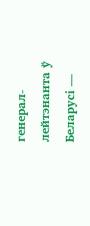генерал-лейтэнанта ў Беларусі —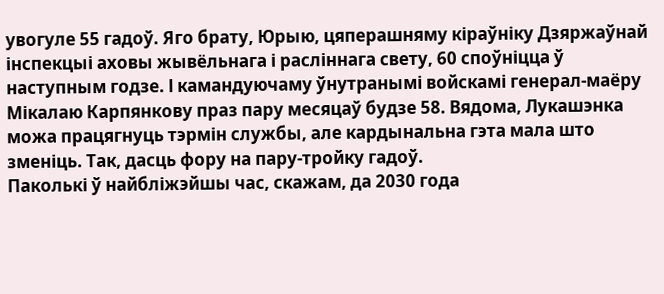увогуле 55 гадоў. Яго брату, Юрыю, цяперашняму кіраўніку Дзяржаўнай інспекцыі аховы жывёльнага і расліннага свету, 60 споўніцца ў наступным годзе. І камандуючаму ўнутранымі войскамі генерал-маёру Мікалаю Карпянкову праз пару месяцаў будзе 58. Вядома, Лукашэнка можа працягнуць тэрмін службы, але кардынальна гэта мала што зменіць. Так, дасць фору на пару-тройку гадоў.
Паколькі ў найбліжэйшы час, скажам, да 2030 года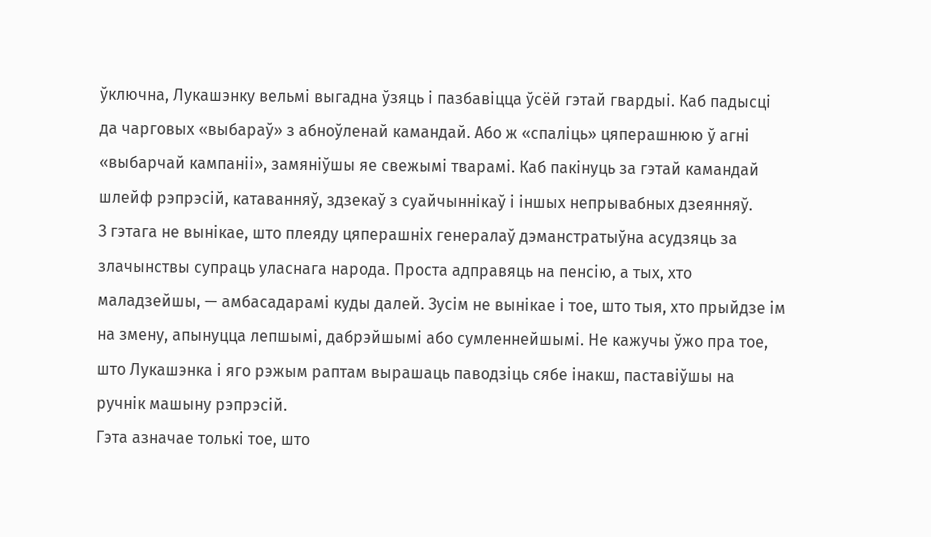ўключна, Лукашэнку вельмі выгадна ўзяць і пазбавіцца ўсёй гэтай гвардыі. Каб падысці да чарговых «выбараў» з абноўленай камандай. Або ж «спаліць» цяперашнюю ў агні «выбарчай кампаніі», замяніўшы яе свежымі тварамі. Каб пакінуць за гэтай камандай шлейф рэпрэсій, катаванняў, здзекаў з суайчыннікаў і іншых непрывабных дзеянняў.
З гэтага не вынікае, што плеяду цяперашніх генералаў дэманстратыўна асудзяць за злачынствы супраць уласнага народа. Проста адправяць на пенсію, а тых, хто маладзейшы, — амбасадарамі куды далей. Зусім не вынікае і тое, што тыя, хто прыйдзе ім на змену, апынуцца лепшымі, дабрэйшымі або сумленнейшымі. Не кажучы ўжо пра тое, што Лукашэнка і яго рэжым раптам вырашаць паводзіць сябе інакш, паставіўшы на ручнік машыну рэпрэсій.
Гэта азначае толькі тое, што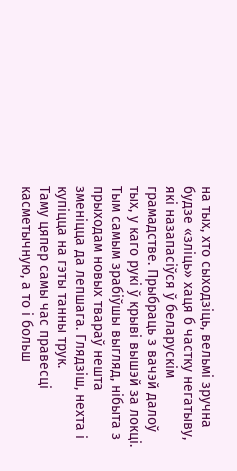на тых, хто сыходзіць, вельмі зручна будзе «зліць» хаця б частку негатыву, які назапасіўся ў беларускім грамадстве. Прыбраць з вачэй далоў тых, у каго рукі ў крыві вышэй за локці. Тым самым зрабіўшы выгляд, нібыта з прыходам новых твараў нешта зменіцца да лепшага. Глядзіш, нехта і купіцца на гэты танны трук.
Таму цяпер самы час правесці касметычную, а то і больш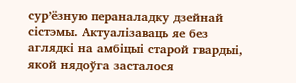сур’ёзную пераналадку дзейнай сістэмы. Актуалізаваць яе без аглядкі на амбіцыі старой гвардыі, якой нядоўга засталося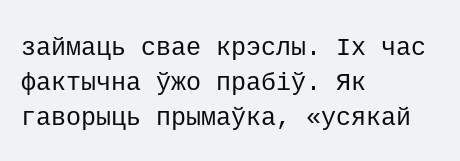займаць свае крэслы. Іх час фактычна ўжо прабіў. Як гаворыць прымаўка, «усякай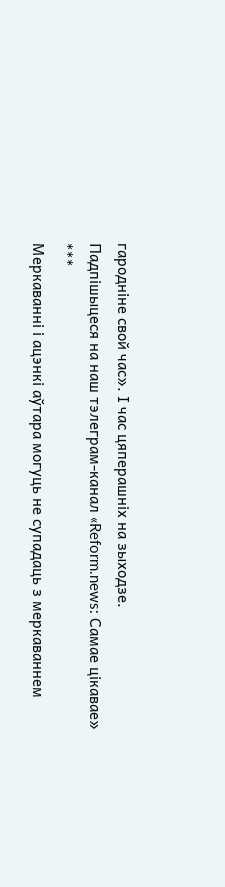гародніне свой час». І час цяперашніх на зыходзе.
Падпішыцеся на наш тэлеграм-канал «Reform.news: Самае цікавае»
***
Меркаванні і ацэнкі аўтара могуць не супадаць з меркаваннем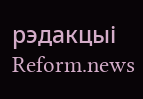рэдакцыі Reform.news